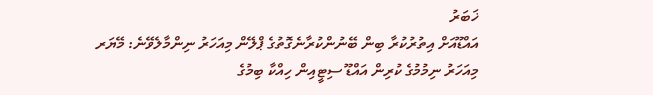ޚަބަރު
އައްޑޫއަށް އިތުރުކުރާ ބިން ބޭނުންކުރާނެގޮތުގެ ޕްލޭން މިއަހަރު ނިންމާލެވޭނެ: މޭޔަރ
މިއަހަރު ނިމުމުގެ ކުރިން އައްޑޫ ސިޓީއިން ހިއްކާ ބިމުގެ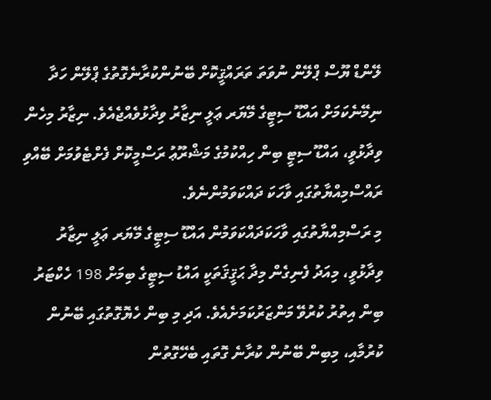ލޭންޑް ޔޫސް ޕްލޭން ނުވަތަ ތަރައްޤީކޮށް ބޭނުންކުރާނެގޮތުގެ ޕްލޭން ހަދާ ނިމޭނެކަމަށް އައްޑޫ ސިޓީގެ މޭޔަރ ޢަލީ ނިޒާރު ވިދާޅުވެއްޖެއެވެ. ނިޒާރު މިހެން ވިދާޅުވީ، އައްޑޫ ސިޓީ ބިން ހިއްކުމުގެ މަޝްރޫޢު ރަސްމީކޮށް ފެށްޓެވުމަށް ބޭއްވި ރައްސްމިއްޔާތުގައި ވާހަކަ ދައްކަވަމުންނެވެ.
މި ރަސްމިއްޔާތުގައި ވާހަކަދައްކަވަމުން އައްޑޫ ސިޓީގެ މޭޔަރ ޢަލީ ނިޒާރު ވިދާޅުވީ، މިއަދު ފެނިގެން މިދާ ޙަޤީޤަތަކީ އައްޑު ސިޓީގެ ބިމަށް 198 ހެކްޓަރު ބިން އިތުރު ކުރުވޭ މަންޒަރުކަމަށެއެވެ. އަދި މި ބިން ހެޔޮގޮތުގައި ބޭނުން ކުރުމާއި، މިބިން ބޭނުން ކުރާނެ ގޮތައި ބެހޭގޮތުން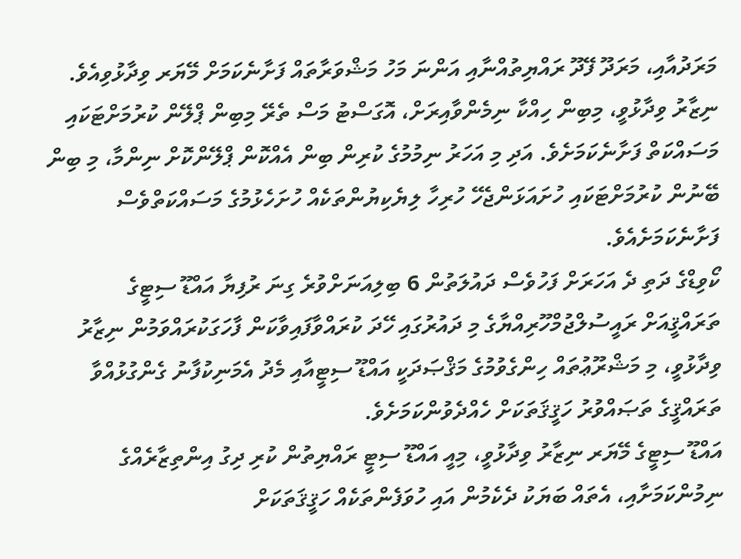މަރަދުއާއި، މަރަދޫ ފޭދޫ ރައްޔިތުއްނާއި އަންނަ މަހު މަޝްވަރާތައް ފަށާނެކަމަށް މޭޔަރ ވިދާޅުވިއެވެ.
ނިޒާރު ވިދާޅުވީ، މިބިން ހިއްކާ ނިމެންވާއިރަށް، އޮގަސްޓު މަސް ތެރޭ މިބިން ޕްލޭން ކުރުމަށްޓަކައި މަސައްކަތް ފަށާނެކަމަށެވެ. އަދި މި އަހަރު ނިމުމުގެ ކުރިން ބިން އެއްކޮން ޕްލޭންކޮށް ނިންމާ، މި ބިން ބޭނުން ކުރުމަށްޓަކައި ހުށައަޅަންޖެހޭ ހުރިހާ ލިޔެކިޔުންތަކެއް ހުށަހެޅުމުގެ މަސައްކަތްވެސް ފަށާނެކަމަށެއެވެ.
ކޯވިޑްގެ ދަތި ދެ އަހަރަށް ފަހުވެސް ދައުލަތުން 6 ބިލިއަނަށްވުރެ ގިނަ ރުފިޔާ އައްޑޫ ސިޓީގެ ތަރައްޤީއަށް ރައީސުލްޖުމްހޫރިއްޔާގެ މި ދައުރުގައި ހޭދަ ކުރައްވާފައިވާކަން ފާހަގަކުރައްވަމުން ނިޒާރު ވިދާޅުވީ، މި މަޝްރޫޢުތައް ހިންގެވުމުގެ މަޤްޞަދަކީ އައްޑޫ ސިޓީއާއި މެދު އެމަނިކުފާނު ގެންގުޅުއްވާ ތަރައްޤީގެ ތަޞައްވުރު ހަޤީޤަތަކަށް ހެއްދެވުންކަމަށެވެ.
އައްޑޫ ސިޓީގެ މޭޔަރ ނިޒާރު ވިދާޅުވީ، މިއީ އައްޑޫ ސިޓީ ރައްޔިތުން ކުރި ދިގު އިންތިޒާރެއްގެ ނިމުންކަމަށާއި، އެތައް ބަޔަކު ދެކެމުން އައި ހުވަފެންތަކެއް ހަޤީޤަތަކަށް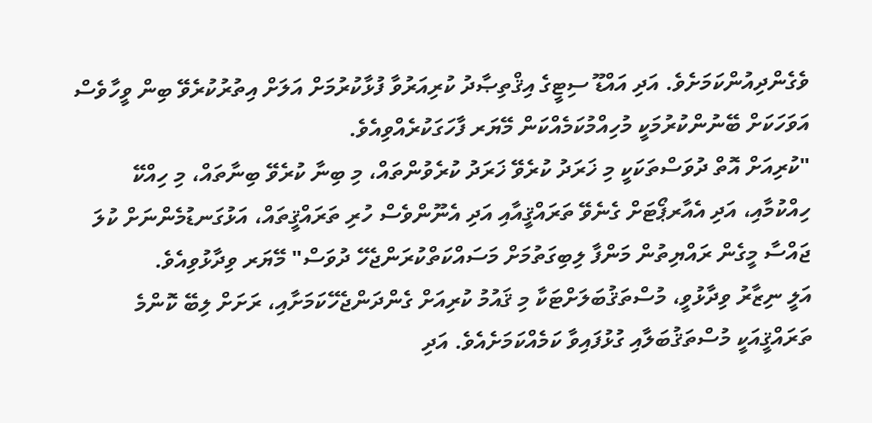ވެގެންދިއުންކަމަށެވެ. އަދި އައްޑޫ ސިޓީގެ އިޤްތިޞާދު ކުރިއަރުވާ ފުޅާކުރުމަށް އަލަށް އިތުރުކުރެވޭ ބިން ވީހާވެސް އަވަހަކަށް ބޭނުންކުރުމަކީ މުހިއްމުކަމެއްކަން މޭޔަރ ފާހަގަކުރެއްވިއެވެ.
"ކުރިއަށް އޮތް ދުވަސްތަކަކީ މި ޚަރަދު ކުރެވޭ ޚަރަދު ކުރެވުންތައް، މި ބިނާ ކުރެވޭ ބިނާތައް، މި ހިއްކޭ ހިއްކުމާއި، އަދި އެއާރޕޯޓަށް ގެނެވޭ ތަރައްޤީއާއި އަދި އެނޫންވެސް ހުރި ތަރައްޤީތައް، އަޅުގަނޑުމެންނަށް ކުލަ ޖައްސާ މީގެން ރައްޔިތުން މަންފާ ލިބިގަތުމަށް މަސައްކަތްކުރަންޖެހޭ ދުވަސް" މޭޔަރ ވިދާޅުވިއެވެ.
އަލީ ނިޒާރު ވިދާޅުވީ، މުސްތަޤުބަލަށްޓަކާ މި ޤައުމު ކުރިއަށް ގެންދަންޖެހޭކަމަށާއި، ރަށަށް ލިބޭ ކޮންމެ ތަރައްޤީއަކީ މުސްތަޤުބަލާއި ގުޅުފައިވާ ކަމެއްކަމަށެއެވެ. އަދި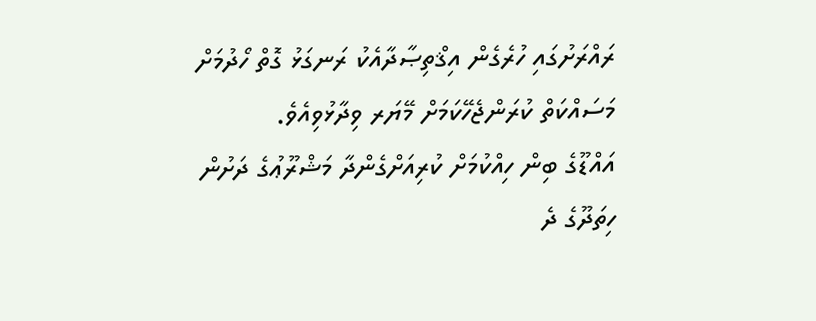ރައްރަށުގައި ހުރެގެން އިޤްތިޞާދާއެކު ރަނގަޅު ގޮތް ހޯދުމަށް މަސައްކަތް ކުރަންޖެހޭކަމަށް މޭޔަރ ވިދާޅުވިއެވެ.
އައްޑޫގެ ބިން ހިއްކުމަށް ކުރިއަށްގެންދާ މަޝްރޫޢުގެ ދަށުން ހިތަދޫގެ ދެ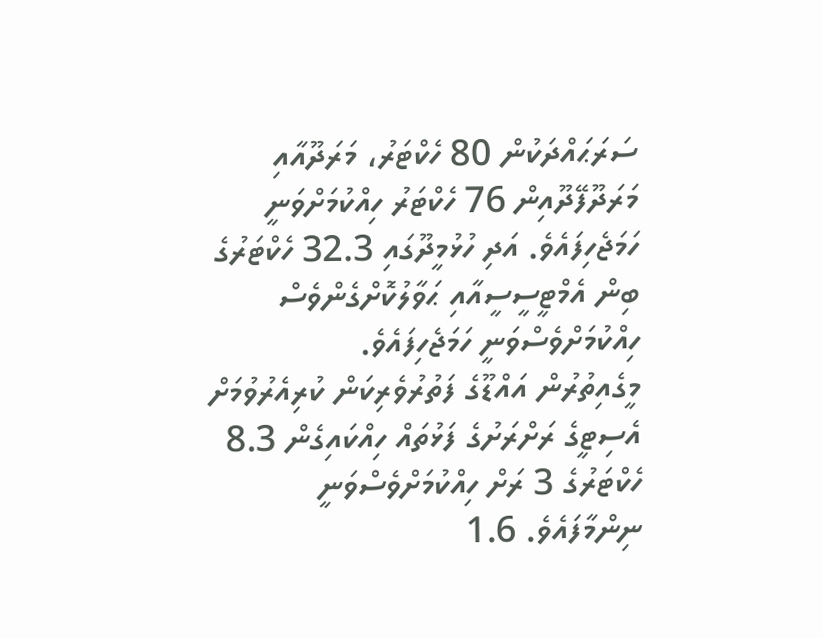ސަރަޙައްދަކުން 80 ހެކްޓަރު، މަރަދޫއާއި މަރަދޫފޭދޫއިން 76 ހެކްޓަރު ހިއްކުމަށްވަނީ ހަމަޖެހިފައެވެ. އަދި ހުޅުމީދޫގައި 32.3 ހެކްޓަރުގެ ބިން އެމްޓީސީސީއާއި ޙަވާލުކޮށްގެންވެސް ހިއްކުމަށްވެސްވަނީ ހަމަޖެހިފައެވެ.
މީގެއިތުރުން އައްޑޫގެ ފަތުރުވެރިކަން ކުރިއެރުވުމަށް އެސިޓީގެ ރަށްރަށުގެ ފަޅުތައް ހިއްކައިގެން 8.3 ހެކްޓަރުގެ 3 ރަށް ހިއްކުމަށްވެސްވަނީ ނިންމާފައެވެ. 1.6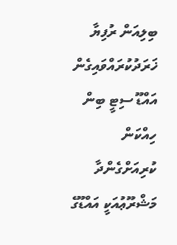ބިލިއަން ރުފިޔާ ޚަރަދުކުރައްވައިގެން އައްޑޫ ސިޓީ ބިން ހިއްކަން ކުރިއަށްގެންދާ މަޝްރޫޢުއަކީ އައްޑޫގެ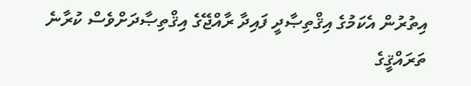އިތުރުން އެކަމުގެ އިޤްތިޞާދީ ފައިދާ ރާއްޖޭގެ އިޤްތިޞާދަށްވެސް ކުރާނެ ތަރައްޤީގެ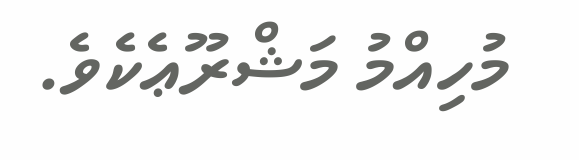މުހިއްމު މަޝްރޫޢެކެވެ.